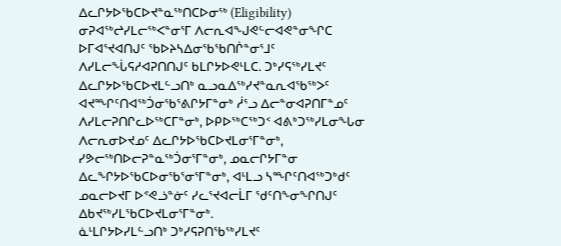ᐃᓚᒋᔭᐅᖃᑕᐅᔪᓐᓇᖅᑎᑕᐅᓂᖅ (Eligibility)
ᓂᕈᐊᖅᖠᓯᒪᓕᖅᐸᓐᓂᕐᒥ ᐱᓕᕆᐊᖑᕙᓪᓕᐊᕙᓐᓂᖏᑕ ᐅᒥᐊᕐᔪᐊᑎᒍᑦ ᖃᐅᔨᓴᐃᓂᖃᖃᑎᒌᓐᓂᕐᒧᑦ ᐱᓯᒪᓕᖔᕋᓱᐊᕈᑎᑎᒍᑦ ᑲᒪᒋᔭᐅᕙᒻᒪᑕ. ᑐᒃᓯᕋᖅᓯᒪᔪᑦ ᐃᓚᒋᔭᐅᖃᑕᐅᔪᒪᓪᓗᑎᒃ ᓇᓗᓇᐃᖅᓯᔪᓐᓇᕆᐊᖃᖅᐳᑦ ᐊᔪᖖᒋᑦᑎᐊᖅᑑᓂᖃᕐᕕᒋᔭᒥᓐᓂᒃ ᓲᕐᓗ ᐃᓕᓐᓂᐊᕈᑎᒥᓐᓄᑦ ᐱᓯᒪᓕᕈᑎᒋᓚᐅᖅᑕᒥᓐᓂᒃ, ᐅᑭᐅᖅᑕᖅᑐᑉ ᐊᕕᒃᑐᖅᓯᒪᓂᖓᓂ ᐱᓕᕆᓂᐅᔪᓄᑦ ᐃᓚᒋᔭᐅᖃᑕᐅᔪᒪᓂᕐᒥᓐᓂᒃ, ᓯᕗᓕᖅᑎᐅᓕᕈᓐᓇᖅᑑᓂᕐᒥᓐᓂᒃ, ᓄᓇᓕᒋᔭᒥᓐᓂ ᐃᓚᖏᔭᐅᖃᑕᐅᓂᖃᕐᓂᕐᒥᓐᓂᒃ, ᐊᒻᒪᓗ ᓴᖖᒋᑦᑎᐊᖅᑐᒃᑯᑦ ᓄᓇᓕᐅᔪᒥ ᐅᕝᕙᓘᓐᓃᑦ ᓯᓚᕐᔪᐊᓕᒫᒥ ᖁᑦᑎᖕᓂᖏᑎᒍᑦ ᐃᑲᔪᖅᓯᒪᖃᑕᐅᔪᒪᓂᕐᒥᓐᓂᒃ.
ᓈᒻᒪᒋᔭᐅᓯᒪᓪᓗᑎᒃ ᑐᒃᓯᕋᕈᑎᖃᖅᓯᒪᔪᑦ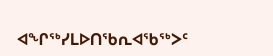ᐊᖏᖅᓯᒪᐅᑎᖃᕆᐊᖃᖅᐳᑦ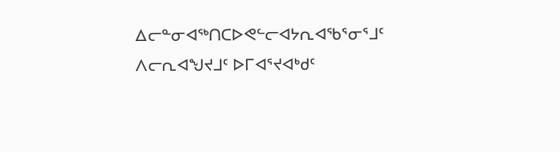ᐃᓕᓐᓂᐊᖅᑎᑕᐅᕙᓪᓕᐊᔭᕆᐊᖃᕐᓂᕐᒧᑦ ᐱᓕᕆᐊᖑᔪᒧᑦ ᐅᒥᐊᕐᔪᐊᒃᑯᑦ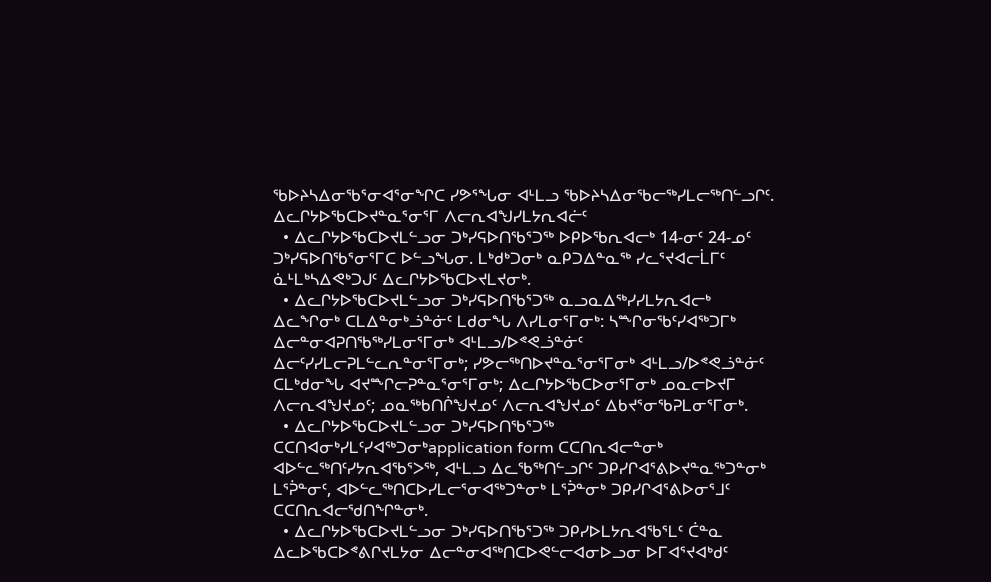ᖃᐅᔨᓴᐃᓂᖃᕐᓂᐊᕐᓂᖏᑕ ᓯᕗᕐᖓᓂ ᐊᒻᒪᓗ ᖃᐅᔨᓴᐃᓂᖃᓕᖅᓯᒪᓕᖅᑎᓪᓗᒋᑦ.
ᐃᓚᒋᔭᐅᖃᑕᐅᔪᓐᓇᕐᓂᕐᒥ ᐱᓕᕆᐊᖑᓯᒪᔭᕆᐊᓖᑦ
  • ᐃᓚᒋᔭᐅᖃᑕᐅᔪᒪᓪᓗᓂ ᑐᒃᓯᕋᐅᑎᖃᕐᑐᖅ ᐅᑭᐅᖃᕆᐊᓕᒃ 14-ᓂᑦ 24-ᓄᑦ ᑐᒃᓯᕋᐅᑎᖃᕐᓂᕐᒥᑕ ᐅᓪᓗᖓᓂ. ᒪᒃᑯᒃᑐᓂᒃ ᓇᑭᑐᐃᓐᓇᖅ ᓯᓚᕐᔪᐊᓕᒫᒥᑦ ᓈᒻᒪᒃᓴᐃᕙᒃᑐᒍᑦ ᐃᓚᒋᔭᐅᖃᑕᐅᔪᒪᔪᓂᒃ.
  • ᐃᓚᒋᔭᐅᖃᑕᐅᔪᒪᓪᓗᓂ ᑐᒃᓯᕋᐅᑎᖃᕐᑐᖅ ᓇᓗᓇᐃᖅᓯᓯᒪᔭᕆᐊᓕᒃ ᐃᓚᖏᓂᒃ ᑕᒪᐃᓐᓂᒃᓘᓐᓃᑦ ᒪᑯᓂᖓ ᐱᓯᒪᓂᕐᒥᓂᒃ: ᓴᖖᒋᓂᖃᑦᓯᐊᖅᑐᒥᒃ ᐃᓕᓐᓂᐊᕈᑎᖃᖅᓯᒪᓂᕐᒥᓂᒃ ᐊᒻᒪᓗ/ᐅᕝᕙᓘᓐᓃᑦ ᐃᓕᑦᓯᓯᒪᓕᕈᒪᓪᓚᕆᓐᓂᕐᒥᓂᒃ; ᓯᕗᓕᖅᑎᐅᔪᓐᓇᕐᓂᕐᒥᓂᒃ ᐊᒻᒪᓗ/ᐅᕝᕙᓘᓐᓃᑦ ᑕᒪᒃᑯᓂᖓ ᐊᔪᖖᒋᓕᕈᓐᓇᕐᓂᕐᒥᓂᒃ; ᐃᓚᒋᔭᐅᖃᑕᐅᓂᕐᒥᓂᒃ ᓄᓇᓕᐅᔪᒥ ᐱᓕᕆᐊᖑᔪᓄᑦ; ᓄᓇᖅᑲᑎᒌᖑᔪᓄᑦ ᐱᓕᕆᐊᖑᔪᓄᑦ ᐃᑲᔪᕐᓂᖃᕈᒪᓂᕐᒥᓂᒃ.
  • ᐃᓚᒋᔭᐅᖃᑕᐅᔪᒪᓪᓗᓂ ᑐᒃᓯᕋᐅᑎᖃᕐᑐᖅ ᑕᑕᑎᐊᓂᒃᓯᒪᑦᓯᐊᖅᑐᓂᒃapplication form ᑕᑕᑎᕆᐊᓕᓐᓂᒃ ᐊᐅᓪᓚᖅᑎᑦᓯᔭᕆᐊᖃᕐᐳᖅ, ᐊᒻᒪᓗ ᐃᓚᖃᖅᑎᓪᓗᒋᑦ ᑐᑭᓯᒋᐊᕐᕕᐅᔪᓐᓇᖅᑐᓐᓂᒃ ᒪᕐᕉᓐᓂᑦ, ᐊᐅᓪᓚᖅᑎᑕᐅᓯᒪᓕᕐᓂᐊᖅᑐᓐᓂᒃ ᒪᕐᕉᓐᓂᒃ ᑐᑭᓯᒋᐊᕐᕕᐅᓂᕐᒧᑦ ᑕᑕᑎᕆᐊᓕᖁᑎᖏᓐᓂᒃ.
  • ᐃᓚᒋᔭᐅᖃᑕᐅᔪᒪᓪᓗᓂ ᑐᒃᓯᕋᐅᑎᖃᕐᑐᖅ ᑐᑭᓯᐅᒪᔭᕆᐊᖃᕐᒪᑦ ᑖᓐᓇ ᐃᓚᐅᖃᑕᐅᕝᕕᒋᔪᒪᔭᓂ ᐃᓕᓐᓂᐊᖅᑎᑕᐅᕙᓪᓕᐊᓂᐅᓗᓂ ᐅᒥᐊᕐᔪᐊᒃᑯᑦ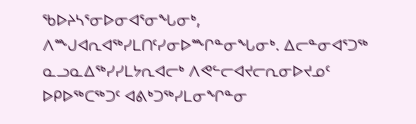ᖃᐅᔨᓴᕐᓂᐅᓂᐊᕐᓂᖓᓂᒃ, ᐱᖖᒍᐊᕆᐊᖅᓯᒪᑎᑦᓯᓂᐅᖖᒋᓐᓂᖓᓂᒃ. ᐃᓕᓐᓂᐊᕐᑐᖅ ᓇᓗᓇᐃᖅᓯᓯᒪᔭᕆᐊᓕᒃ ᐱᕙᓪᓕᐊᔪᓕᕆᓂᐅᔪᓄᑦ ᐅᑭᐅᖅᑕᖅᑐᑦ ᐊᕕᒃᑐᖅᓯᒪᓂᖏᓐᓂ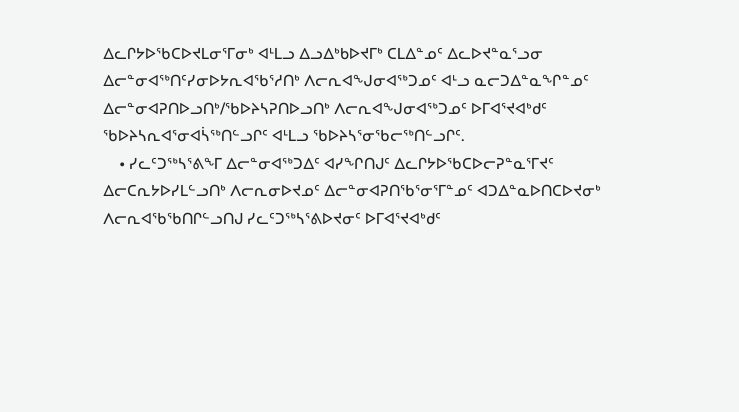ᐃᓚᒋᔭᐅᖃᑕᐅᔪᒪᓂᕐᒥᓂᒃ ᐊᒻᒪᓗ ᐃᓗᐃᒃᑲᐅᔪᒥᒃ ᑕᒪᐃᓐᓄᑦ ᐃᓚᐅᔪᓐᓇᕐᓗᓂ ᐃᓕᓐᓂᐊᖅᑎᑦᓯᓂᐅᔭᕆᐊᖃᕐᓱᑎᒃ ᐱᓕᕆᐊᖑᓂᐊᖅᑐᓄᑦ ᐊᒻᓗ ᓇᓕᑐᐃᓐᓇᖏᓐᓄᑦ ᐃᓕᓐᓂᐊᕈᑎᐅᓗᑎᒃ/ᖃᐅᔨᓴᕈᑎᐅᓗᑎᒃ ᐱᓕᕆᐊᖑᓂᐊᖅᑐᓄᑦ ᐅᒥᐊᕐᔪᐊᒃᑯᑦ ᖃᐅᔨᓴᕆᐊᕐᓂᐊᓵᖅᑎᓪᓗᒋᑦ ᐊᒻᒪᓗ ᖃᐅᔨᓴᕐᓂᖃᓕᖅᑎᓪᓗᒋᑦ.
    • ᓯᓚᑦᑐᖅᓴᕐᕕᖕᒥ ᐃᓕᓐᓂᐊᖅᑐᐃᑦ ᐊᓯᖏᑎᒍᑦ ᐃᓚᒋᔭᐅᖃᑕᐅᓕᕈᓐᓇᕐᒥᔪᑦ ᐃᓕᑕᕆᔭᐅᓯᒪᓪᓗᑎᒃ ᐱᓕᕆᓂᐅᔪᓄᑦ ᐃᓕᓐᓂᐊᕈᑎᖃᕐᓂᕐᒥᓐᓄᑦ ᐊᑐᐃᓐᓇᐅᑎᑕᐅᔪᓂᒃ ᐱᓕᕆᐊᖃᖃᑎᒋᓪᓗᑎᒍ ᓯᓚᑦᑐᖅᓴᕐᕕᐅᔪᓂᑦ ᐅᒥᐊᕐᔪᐊᒃᑯᑦ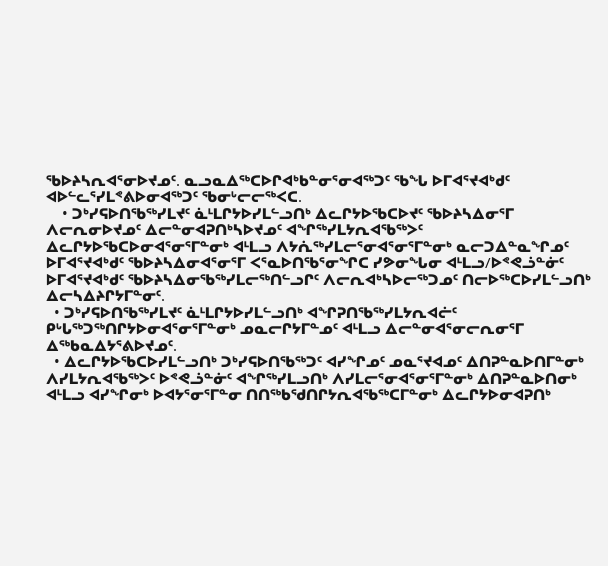ᖃᐅᔨᓴᕆᐊᕐᓂᐅᔪᓄᑦ. ᓇᓗᓇᐃᖅᑕᐅᒋᐊᒃᑲᓐᓂᕐᓂᐊᖅᑐᑦ ᖃᖓ ᐅᒥᐊᕐᔪᐊᒃᑯᑦ ᐊᐅᓪᓚᕐᓯᒪᕝᕕᐅᓂᐊᖅᑐᑦ ᖃᓂᒡᓕᓕᖅᐸᑕ.
    • ᑐᒃᓯᕋᐅᑎᖃᖅᓯᒪᔪᑦ ᓈᒻᒪᒋᔭᐅᓯᒪᓪᓗᑎᒃ ᐃᓚᒋᔭᐅᖃᑕᐅᔪᑦ ᖃᐅᔨᓴᐃᓂᕐᒥ ᐱᓕᕆᓂᐅᔪᓄᑦ ᐃᓕᓐᓂᐊᕈᑎᒃᓴᐅᔪᓄᑦ ᐊᖏᖅᓯᒪᔭᕆᐊᖃᖅᐳᑦ ᐃᓚᒋᔭᐅᖃᑕᐅᓂᐊᕐᓂᕐᒥᓐᓂᒃ ᐊᒻᒪᓗ ᐱᔭᕇᖅᓯᒪᓕᕐᓂᐊᕐᓂᕐᒥᓐᓂᒃ ᓇᓕᑐᐃᓐᓇᖏᓄᑦ ᐅᒥᐊᕐᔪᐊᒃᑯᑦ ᖃᐅᔨᓴᐃᓂᐊᕐᓂᕐᒥ ᐸᕐᓇᐅᑎᖃᕐᓂᖏᑕ ᓯᕗᓂᖓᓂ ᐊᒻᒪᓗ/ᐅᕝᕙᓘᓐᓃᑦ ᐅᒥᐊᕐᔪᐊᒃᑯᑦ ᖃᐅᔨᓴᐃᓂᖃᖅᓯᒪᓕᖅᑎᓪᓗᒋᑦ ᐱᓕᕆᐊᒃᓴᐅᓕᖅᑐᓄᑦ ᑎᓕᐅᖅᑕᐅᓯᒪᓪᓗᑎᒃ ᐃᓕᓴᐃᔨᒋᔭᒥᓐᓂᑦ.
  • ᑐᒃᓯᕋᐅᑎᖃᖅᓯᒪᔪᑦ ᓈᒻᒪᒋᔭᐅᓯᒪᓪᓗᑎᒃ ᐊᖏᕈᑎᖃᖅᓯᒪᔭᕆᐊᓖᑦ ᑭᒡᒐᖅᑐᖅᑎᒋᔭᐅᓂᐊᕐᓂᕐᒥᓐᓂᒃ ᓄᓇᓕᒋᔭᒥᓐᓄᑦ ᐊᒻᒪᓗ ᐃᓕᓐᓂᐊᕐᓂᓕᕆᓂᕐᒥ ᐃᖅᑲᓇᐃᔭᕐᕕᐅᔪᓄᑦ.
  • ᐃᓚᒋᔭᐅᖃᑕᐅᓯᒪᓪᓗᑎᒃ ᑐᒃᓯᕋᐅᑎᖃᖅᑐᑦ ᐊᓯᖏᓄᑦ ᓄᓇᕐᔪᐊᓄᑦ ᐃᑎᕈᓐᓇᐅᑎᒥᓐᓂᒃ ᐱᓯᒪᔭᕆᐊᖃᖅᐳᑦ ᐅᕝᕙᓘᓐᓃᑦ ᐊᖏᖅᓯᒪᓗᑎᒃ ᐱᓯᒪᓕᕐᓂᐊᕐᓂᕐᒥᓐᓂᒃ ᐃᑎᕈᓐᓇᐅᑎᓂᒃ ᐊᒻᒪᓗ ᐊᓯᖏᓂᒃ ᐅᐊᔭᕐᓂᕐᒥᓐᓂ ᑎᑎᖅᑲᖁᑎᒋᔭᕆᐊᖃᖅᑕᒥᓐᓂᒃ ᐃᓚᒋᔭᐅᓂᐊᕈᑎᒃ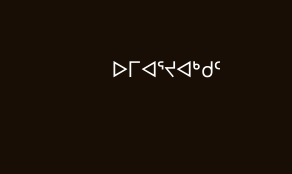ᐅᒥᐊᕐᔪᐊᒃᑯᑦ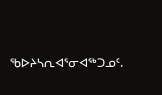ᖃᐅᔨᓴᕆᐊᕐᓂᐊᖅᑐᓄᑦ.